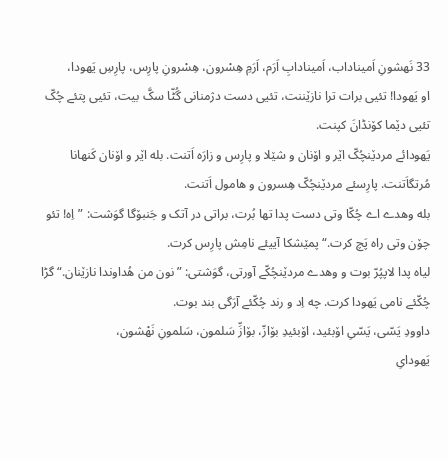33 نَهشونِ اَمیناداب، اَمینادابِ اَرَم، اَرَمِ هِسْرون، هِسْرونِ پارِس، پارِسِ یَهودا،
او یَهودا! تئیی برات ترا نازێننت، تئیی دست دژمنانی گُٹّا سکَّ بیت، تئیی پتئے چُکّ تئیی دێما کۆنڈانَ کپنت.
یَهودائے مردێنچُکّ اێر و اۆنان و شێلا و پارِس و زارَه اَتنت. بله اێر و اۆنان کَنهانا مُرتگاَتنت. پارِسئے مردێنچُکّ هِسرون و هامول اَتنت.
بله وهدے اے چُکّا وتی دست پدا تها بُرت، براتی در آتک و جَنبۆگا گوَشت: ”اِه! تئو چۆن وتی راه پَچ کرت.“ پمێشکا آییئے نامِش پارِس کرت.
لیاه پدا لاپپُرّ بوت و وهدے مردێنچُکّے آورتی، گوَشتی: ”نون من هُداوندا نازێنان.“ گڑا چُکّئے نامی یَهودا کرت. چه اِد و رند چُکّئے آرَگی بند بوت.
داوودِ یَسّی، یَسّیِ اۆبئید، اۆبئیدِ بۆازّ، بۆازِّ سَلمون، سَلمونِ نَهْشون،
یَهودایِ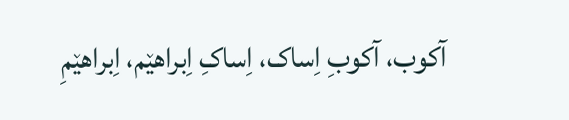آکوب، آکوبِ اِساک، اِساکِ اِبراهێم، اِبراهێمِ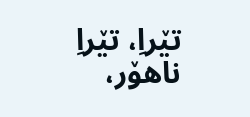تێراِ، تێراِ ناهۆر،